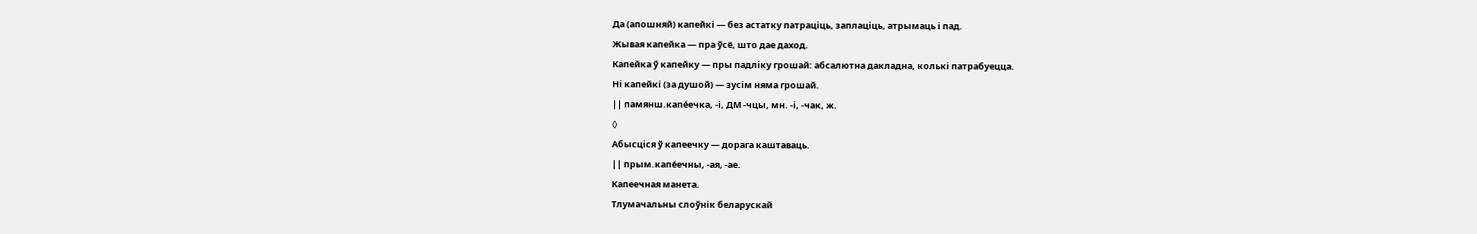Да (апошняй) капейкі — без астатку патраціць, заплаціць, атрымаць і пад.
Жывая капейка — пра ўсё, што дае даход.
Капейка ў капейку — пры падліку грошай: абсалютна дакладна, колькі патрабуецца.
Ні капейкі (за душой) — зусім няма грошай.
|| памянш.капе́ечка, -і, ДМ -чцы, мн. -і, -чак, ж.
◊
Абысціся ў капеечку — дорага каштаваць.
|| прым.капе́ечны, -ая, -ае.
Капеечная манета.
Тлумачальны слоўнік беларускай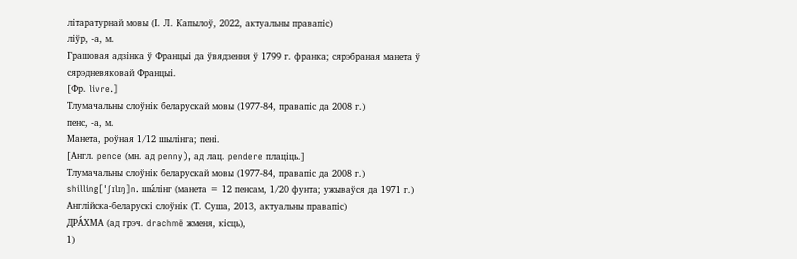літаратурнай мовы (І. Л. Капылоў, 2022, актуальны правапіс)
ліўр, ‑а, м.
Грашовая адзінка ў Францыі да ўвядзення ў 1799 г. франка; сярэбраная манета ў сярэдневяковай Францыі.
[Фр. livre.]
Тлумачальны слоўнік беларускай мовы (1977-84, правапіс да 2008 г.)
пенс, ‑а, м.
Манета, роўная 1/12 шылінга; пені.
[Англ. pence (мн. ад penny), ад лац. pendere плаціць.]
Тлумачальны слоўнік беларускай мовы (1977-84, правапіс да 2008 г.)
shilling[ˈʃɪlɪŋ]n. шы́лінг (манета = 12 пенсам, 1/20 фунта; ужываўся да 1971 г.)
Англійска-беларускі слоўнік (Т. Суша, 2013, актуальны правапіс)
ДРА́ХМА (ад грэч. drachmē жменя, кісць),
1)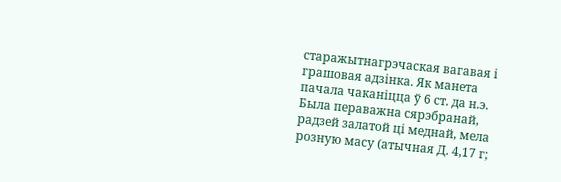старажытнагрэчаская вагавая і грашовая адзінка. Як манета пачала чаканіцца ў 6 ст. да н.э. Была пераважна сярэбранай, радзей залатой ці меднай, мела розную масу (атычная Д. 4,17 г;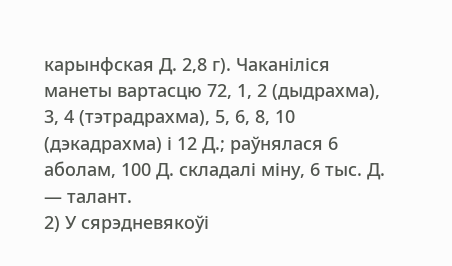карынфская Д. 2,8 г). Чаканіліся манеты вартасцю 72, 1, 2 (дыдрахма), 3, 4 (тэтрадрахма), 5, 6, 8, 10 (дэкадрахма) і 12 Д.; раўнялася 6 аболам, 100 Д. складалі міну, 6 тыс. Д. — талант.
2) У сярэдневякоўі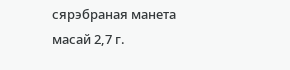сярэбраная манета масай 2,7 г.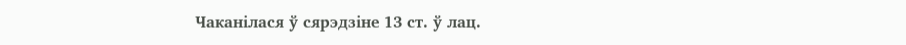Чаканілася ў сярэдзіне 13 ст. ў лац.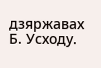дзяржавах Б. Усходу.